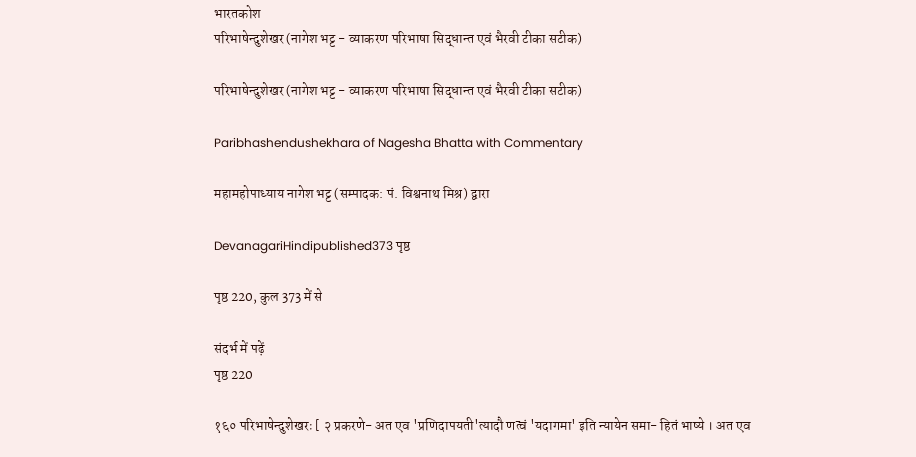भारतकोश
परिभाषेन्दुशेखर (नागेश भट्ट - व्याकरण परिभाषा सिद्धान्त एवं भैरवी टीका सटीक)

परिभाषेन्दुशेखर (नागेश भट्ट - व्याकरण परिभाषा सिद्धान्त एवं भैरवी टीका सटीक)

Paribhashendushekhara of Nagesha Bhatta with Commentary

महामहोपाध्याय नागेश भट्ट (सम्पादक: पं. विश्वनाथ मिश्र) द्वारा

DevanagariHindipublished373 पृष्ठ

पृष्ठ 220, कुल 373 में से

संदर्भ में पढ़ें
पृष्ठ 220

१६० परिभाषेन्दुशेखरः [ २ प्रकरणे- अत एव 'प्रणिदापयती'त्यादौ णत्वं 'यदागमा' इति न्यायेन समा- हितं भाष्ये । अत एव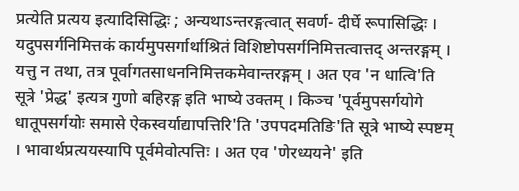प्रत्येति प्रत्यय इत्यादिसिद्धिः ; अन्यथाऽन्तरङ्गत्वात् सवर्ण- दीर्घे रूपासिद्धिः । यदुपसर्गनिमित्तकं कार्यमुपसर्गार्थाश्रितं विशिष्टोपसर्गनिमित्तत्वात्तद् अन्तरङ्गम् । यत्तु न तथा, तत्र पूर्वागतसाधननिमित्तकमेवान्तरङ्गम् । अत एव 'न धात्वि'ति सूत्रे 'प्रेद्ध' इत्यत्र गुणो बहिरङ्ग इति भाष्ये उक्तम् । किञ्च 'पूर्वमुपसर्गयोगे धातूपसर्गयोः समासे ऐकस्वर्याद्यापत्तिरि'ति 'उपपदमतिङि'ति सूत्रे भाष्ये स्पष्टम् । भावार्थप्रत्ययस्यापि पूर्वमेवोत्पत्तिः । अत एव 'णेरध्ययने' इति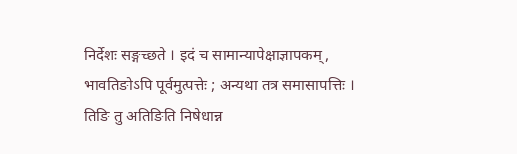निर्देशः सङ्गच्छते । इदं च सामान्यापेक्षाज्ञापकम्, भावतिङोऽपि पूर्वमुत्पत्तेः ; अन्यथा तत्र समासापत्तिः । तिङि तु अतिङिति निषेधान्न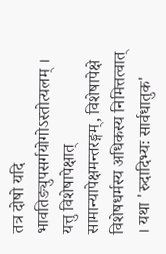तत्र दोषो यदि भावतिङ्युपसर्गयोगोऽस्तोत्यलम् । यत्तु विशेषापेक्षात् सामान्यापेक्षमन्तरङ्गम्, विशेषापेक्षे विशेषधर्मस्य अधिकस्य निमित्तत्वात् । यथा 'रुदादिभ्यः सार्वधातुक'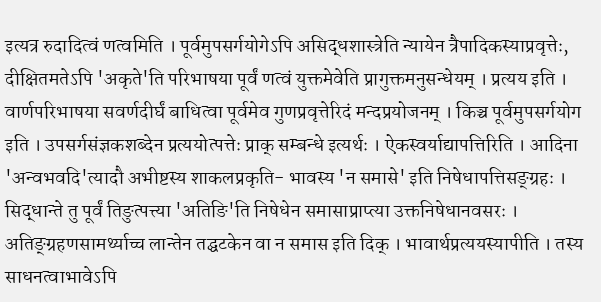इत्यत्र रुदादित्वं णत्वमिति । पूर्वमुपसर्गयोगेऽपि असिद्धशास्त्रेति न्यायेन त्रैपादिकस्याप्रवृत्तेः, दीक्षितमतेऽपि 'अकृते'ति परिभाषया पूर्वं णत्वं युक्तमेवेति प्रागुक्तमनुसन्धेयम् । प्रत्यय इति । वार्णपरिभाषया सवर्णदीर्घं बाधित्वा पूर्वमेव गुणप्रवृत्तेरिदं मन्दप्रयोजनम् । किञ्च पूर्वमुपसर्गयोग इति । उपसर्गसंज्ञकशब्देन प्रत्ययोत्पत्तेः प्राक् सम्बन्धे इत्यर्थः । ऐकस्वर्याद्यापत्तिरिति । आदिना 'अन्वभवदि'त्यादौ अभीष्टस्य शाकलप्रकृति- भावस्य 'न समासे' इति निषेधापत्तिसङ्ग्रहः । सिद्धान्ते तु पूर्वं तिङुत्पत्त्या 'अतिङि'ति निषेधेन समासाप्राप्त्या उक्तनिषेधानवसरः । अतिङ्ग्रहणसामर्थ्याच्च लान्तेन तद्घटकेन वा न समास इति दिक् । भावार्थप्रत्ययस्यापीति । तस्य साधनत्वाभावेऽपि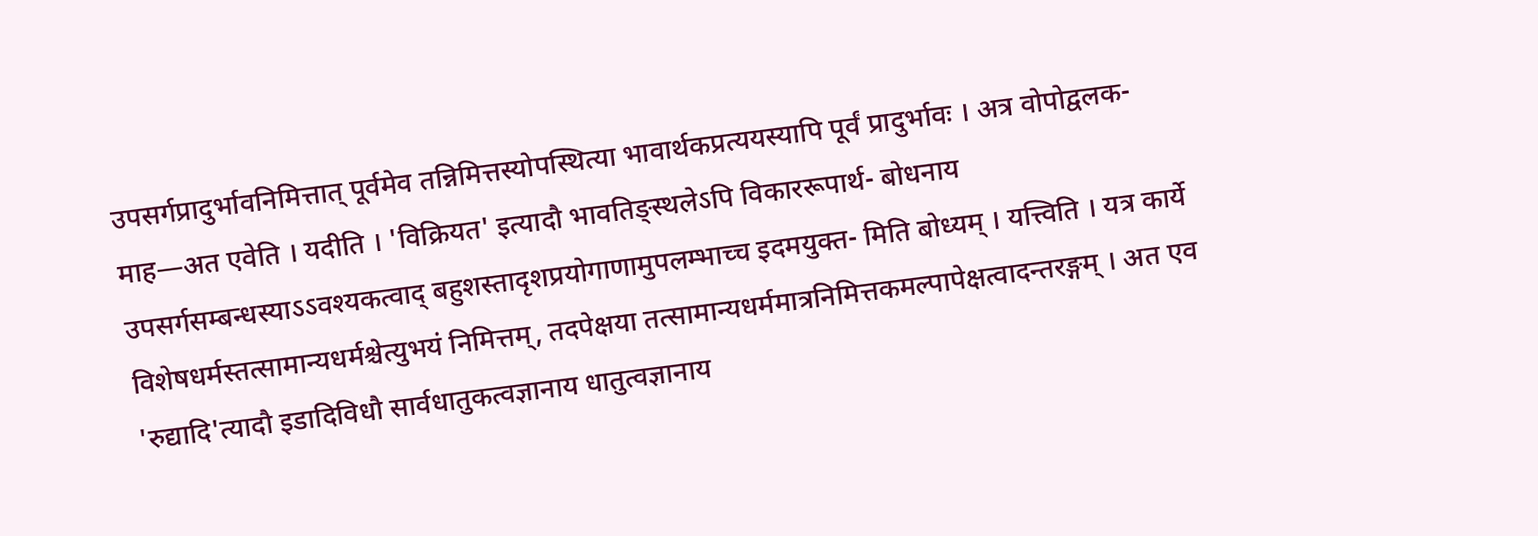उपसर्गप्रादुर्भावनिमित्तात् पूर्वमेव तन्निमित्तस्योपस्थित्या भावार्थकप्रत्ययस्यापि पूर्वं प्रादुर्भावः । अत्र वोपोद्वलक- माह—अत एवेति । यदीति । 'विक्रियत' इत्यादौ भावतिङ्स्थलेऽपि विकाररूपार्थ- बोधनाय उपसर्गसम्बन्धस्याऽऽवश्यकत्वाद् बहुशस्तादृशप्रयोगाणामुपलम्भाच्च इदमयुक्त- मिति बोध्यम् । यत्त्विति । यत्र कार्ये विशेषधर्मस्तत्सामान्यधर्मश्चेत्युभयं निमित्तम्, तदपेक्षया तत्सामान्यधर्ममात्रनिमित्तकमल्पापेक्षत्वादन्तरङ्गम् । अत एव 'रुद्यादि'त्यादौ इडादिविधौ सार्वधातुकत्वज्ञानाय धातुत्वज्ञानाय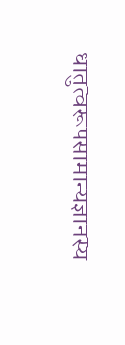धातुत्वरूपसामान्यज्ञानस्य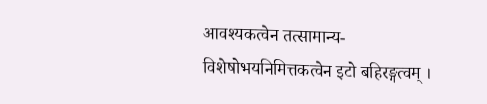आवश्यकत्वेन तत्सामान्य-विशेषोभयनिमित्तकत्वेन इटो बहिरङ्गत्वम् ।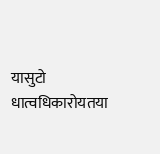यासुटो धात्वधिकारोयतया